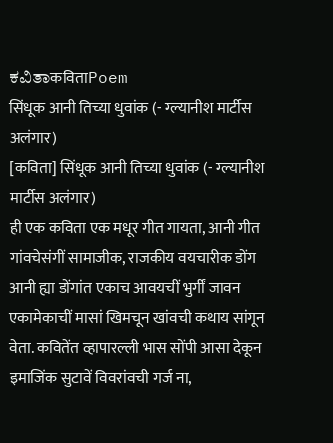ಕವಿತಾकविताPoem
सिंधूक आनी तिच्या धुवांक (- ग्ल्यानीश मार्टीस अलंगार)
[कविता] सिंधूक आनी तिच्या धुवांक (- ग्ल्यानीश मार्टीस अलंगार)
ही एक कविता एक मधूर गीत गायता, आनी गीत गांवचेसंगीं सामाजीक, राजकीय वयचारीक डोंग आनी ह्या डोंगांत एकाच आवयचीं भुर्गीं जावन एकामेकाचीं मासां खिमचून खांवची कथाय सांगून वेता. कवितेंत व्हापारल्ली भास सोंपी आसा देकून इमाजिंक सुटावें विवरांवची गर्ज ना,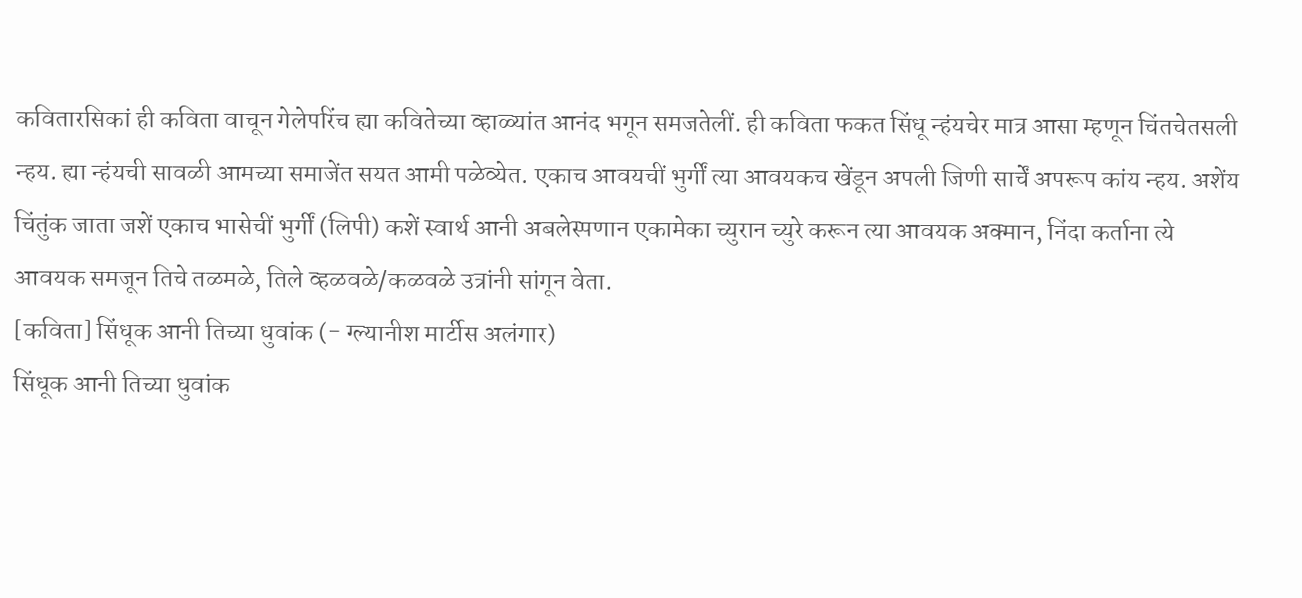कवितारसिकां ही कविता वाचून गेलेपरिंच ह्या कवितेच्या व्हाळ्यांत आनंद भगून समजतेलीं. ही कविता फकत सिंधू न्हंयचेर मात्र आसा म्हणून चिंतचेतसली न्हय. ह्या न्हंयची सावळी आमच्या समाजेंत सयत आमी पळेव्येत. एकाच आवयचीं भुर्गीं त्या आवयकच खेंडून अपली जिणी सार्चें अपरूप कांय न्हय. अशेंय चिंतुंक जाता जशें एकाच भासेचीं भुर्गीं (लिपी) कशें स्वार्थ आनी अबलेस्पणान एकामेका च्युरान च्युरे करून त्या आवयक अक्मान, निंदा कर्ताना त्ये आवयक समजून तिचे तळमळे, तिले व्हळवळे/कळवळे उत्रांनी सांगून वेता.
[कविता] सिंधूक आनी तिच्या धुवांक (- ग्ल्यानीश मार्टीस अलंगार)
सिंधूक आनी तिच्या धुवांक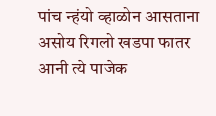पांच न्हंयो व्हाळोन आसताना
असोय रिगलो खडपा फातर
आनी त्ये पाजेक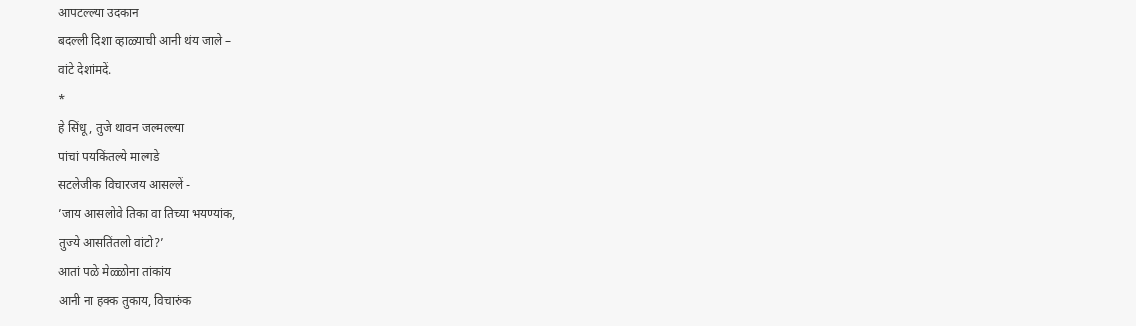आपटल्ल्या उदकान
बदल्ली दिशा व्हाळ्याची आनी थंय जाले –
वांटे देशांमदें.
*
हे सिंधू, तुजे थावन जल्मल्ल्या
पांचां पयकिंतल्ये माल्गडे
सटलेजीक विचारजय आसल्लें -
ʼजाय आसलोवे तिका वा तिच्या भयण्यांक,
तुज्ये आसतिंतलो वांटो?ʼ
आतां पळे मेळ्ळोना तांकांय
आनी ना हक्क तुकाय, विचारुंक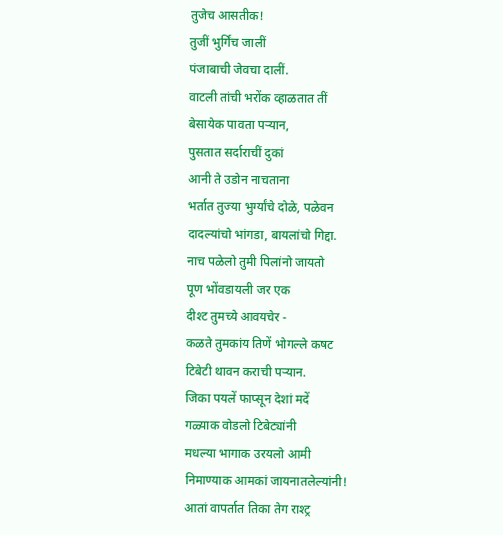तुजेच आसतीक!
तुजीं भुर्गिंच जालीं
पंजाबाची जेवचा दालीं.
वाटली तांची भरोंक व्हाळतात तीं
बेसायेक पावता पऱ्यान,
पुसतात सर्दाराचीं दुकां
आनी ते उडोन नाचताना
भर्तात तुज्या भुर्ग्यांचे दोळे, पळेवन
दादल्यांचो भांगडा, बायलांचो गिद्दा.
नाच पळेलो तुमी पिलांनो जायतो
पूण भोंवडायली जर एक
दीश्ट तुमच्ये आवयचेर -
कळते तुमकांय तिणें भोगल्ले कषट
टिबेटी थावन कराची पऱ्यान.
जिका पयलें फाप्सून देशां मदें
गळ्याक वोडलो टिबेट्यांनी
मधल्या भागाक उरयलो आमी
निमाण्याक आमकां जायनातलेल्यांनी!
आतां वापर्तात तिका तेग राश्ट्र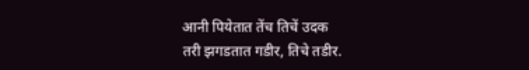आनी पियेतात तेंच तिचें उदक
तरी झगडतात गडीर, तिचे तडीर.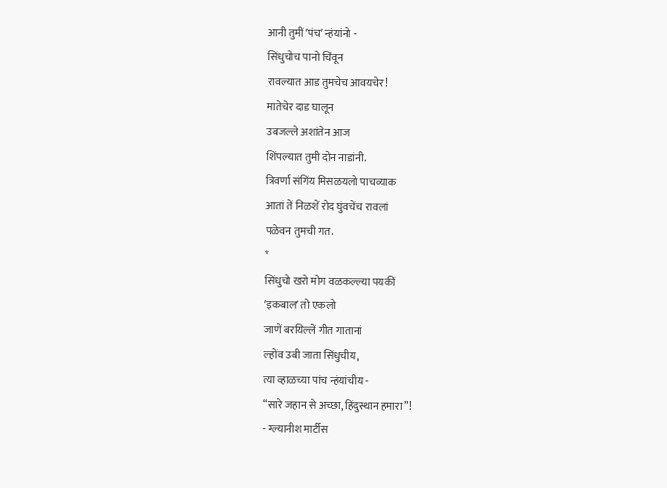आनी तुमीं ʼपंचʼ न्हंयांनो -
सिंधुचोच पानो चिंवून
रावल्यात आड तुमचेच आवयचेर!
मातेचेर दाड घालून
उबजल्ले अशांतेन आज
शिंपल्यात तुमी दोन नाडांनी.
त्रिवर्णा संगिंय मिसळयलो पाचव्याक
आतां तें निळशें रोद घुंवचेंच रावलां
पळेवन तुमची गत.
*
सिंधुचो खरो मोग वळकल्ल्या पयकीं
ʼइकबालʼ तो एकलो
जाणें बरयिल्लें गीत गातानां
ल्होंव उबी जाता सिंधुचीय,
त्या व्हाळच्या पांच न्हंयांचीय -
“सारे जहान से अच्छा, हिंदुस्थान हमारा”!
- ग्ल्यानीश मार्टीस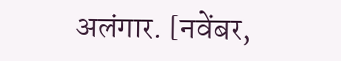अलंगार. [नवेंबर,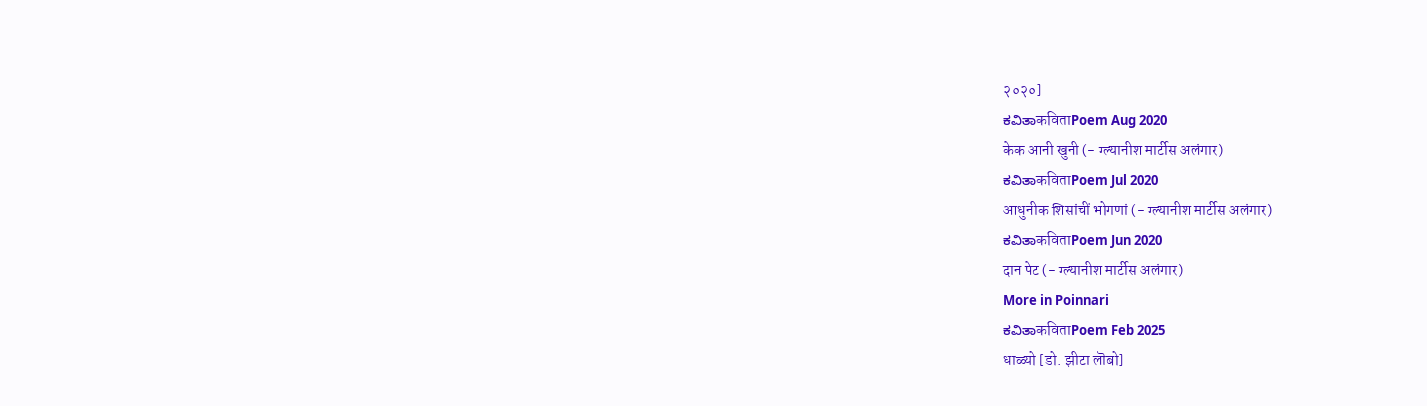२०२०]
ಕವಿತಾकविताPoem Aug 2020
केक आनी खुनी (- ग्ल्यानीश मार्टीस अलंगार)
ಕವಿತಾकविताPoem Jul 2020
आधुनीक शिसांचीं भोगणां (- ग्ल्यानीश मार्टीस अलंगार)
ಕವಿತಾकविताPoem Jun 2020
दान पेट (- ग्ल्यानीश मार्टीस अलंगार)
More in Poinnari
ಕವಿತಾकविताPoem Feb 2025
धाळ्यो [डो. झीटा लॊबो]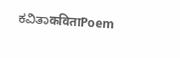ಕವಿತಾकविताPoem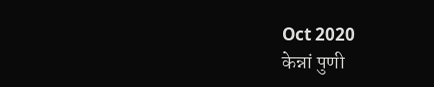Oct 2020
केन्नां पुणी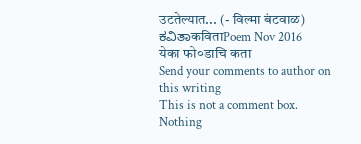उटतेल्यात... (- विल्मा बंटवाळ)
ಕವಿತಾकविताPoem Nov 2016
येका फो०डाचि कता
Send your comments to author on this writing
This is not a comment box. Nothing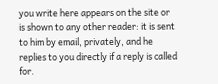you write here appears on the site or is shown to any other reader: it is sent to him by email, privately, and he replies to you directly if a reply is called for.